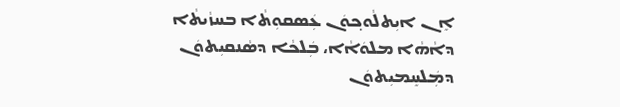ܐܸܢ ܐܝܼܬܠܵܘܟ݂ܘܿܢ ܥܲܣܩܘܼܬܵܐ ܒܚܙܵܝܬܵܐ ܕܐܵܗܵܐ ܡܠܘܿܐܵܐ، ܒܲܠܟܵܐ ܕܣܵܢܩܝܼܬܘܿܢ ܕܡܲܠܚܸܡܝܼܬܘܿܢ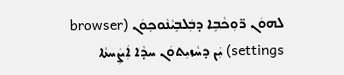ܠܗܘܿܢ ܪ̈ܘܼܟܵܒܹܐ ܕܒܲܠܒܸܝܵܢܵܘܟ݂ܘܿܢ (browser settings) ܝܲܢ ܕܚܵܙܝܼܬܘܿܢ ܚܕܵܐ ܐܲܨܲܚܬܵܐ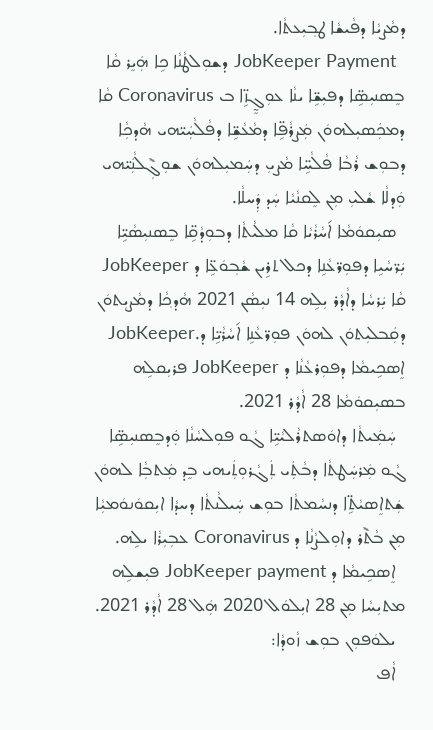ܕܡܵܨܝܵܐ ܕܦܵܝܫܵܐ ܛܒ݂ܝܼܥܬܵܐ.
  JobKeeper Payment ܕܫܘܼܠܛܵܢܵܐ ܟܹܐ ܗܲܝܸܪ ܩܵܐ ܒܸܣܢܝܼܣܹ̈ܐ ܕܦܝܼܫܹ̈ܐ ܝܢܵܐ ܥܘܼܓ̰ܸܙܹ̈ܐ ܒ Coronavirus ܩܵܐ ܕܡܟܲܣܝܼܠܗܘܿܢ ܡܲܨܪܵܦܹ̈ܐ ܕܡܵܥܵܫܹ̈ܐ ܕܦܵܠܵܚܲܝ̈ܗܝ ܗܵܕܟܼܵܐ ܕܒܘܼܫ ܪܵܒܵܐ ܦܵܠܵܚܹ̈ܐ ܡܵܨܝܼ ܕܚܲܡܝܼܠܗܘܿܢ ܫܘܼܓܼ݉ܠܵܢܲܝ̈ܗܝ ܘܲܕܠܵܐ ܫܵܠܝܼ ܡܼܢ ܠܸܩܢܵܝܵܐ ܚܲܕ ܕܲܚܠܵܐ.
  ܣܝܼܩܘܿܡܵܐ ܐ݇ܚܵܪܵܝܵܐ ܩܵܐ ܡܠܵܝܬܵܐ ܕܒܘܼܕܵܩܹ̈ܐ ܒܸܣܢܝܼܣܵܝܹ̈ܐ ܝܲܪ̈ܚܵܝܹܐ ܕܦܘܼܪ̈ܥܵܢܹܐ ܕܟܠ ܬܪܹܝܢ ܫܵܒ݂ܘܿܥܹ̈ܐ ܕ JobKeeper ܩܵܐ ܝܲܪܚܵܐ ܕܐܵܕܵܪ ܝܼܠܹܗ 14 ܢܝܼܣܵܢ 2021 ܗܵܕܟ݂ܵܐ ܕܡܵܨܝܼܬܘܿܢ ܕܩܲܒܠܝܼܬܘܿܢ ܠܗܘܿܢ ܦܘܼܪ̈ܥܵܢܹܐ ܐ݇ܚܵܪܵܝܹ̈ܐ ܕ.JobKeeper ܐܸܣܟܹܝܡܵܐ ܕܦܘܼܪܥܵܢܵܐ ܕ JobKeeper ܦܪܝܼܩܠܹܗ ܒܣܝܼܩܘܿܡܵܐ 28 ܐܵܕܵܪ 2021.
  ܚܲܡܲܝܬܵܐ ܕܐܘܿܣܬܪܵܠܝܵܝܹ̈ܐ ܓܵܘ ܦܘܼܠܚܵܢܵܐ ܘܲܕܒܸܣܢܝܼܣܹ̈ܐ ܓܵܘ ܡܲܪܚܲܛܬܵܐ ܕܒܵܬܲܝ ܬܲܓܵܪܘܼܬܲܝܗܝ ܒܸܕ ܡܲܬܒܼܵܐ ܠܗܘܿܢ ܫܲܬܐܸܣܝܵܬܹ̈ܐ ܕܢܚܵܡܬܵܐ ܒܘܼܫ ܚܲܝܠܵܢܬܵܐ ܕܚܕܵܐ ܐܝܼܩܘܿܢܘܿܡܝܼܵܐ ܡܼܢ ܒܵܬ݉ܪ ܕܐܘܼܠܨܵܢܵܐ ܕ Coronavirus ܥܒܼܝܼܪܵܐ ܝܠܹܗ.
  ܐܸܣܟܹܝܡܵܐ ܕ JobKeeper payment ܦܝܼܫܠܹܗ ܡܬܝܼܚܵܐ ܡܼܢ 28 ܐܝܼܠܘܿܠ 2020 ܗܲܠ 28 ܐܵܕܵܪ 2021.
  ܝܠܘܿܦܘܼܢ ܒܘܼܫ ܙܵܘܕܵܐ:
  ܐܵܦ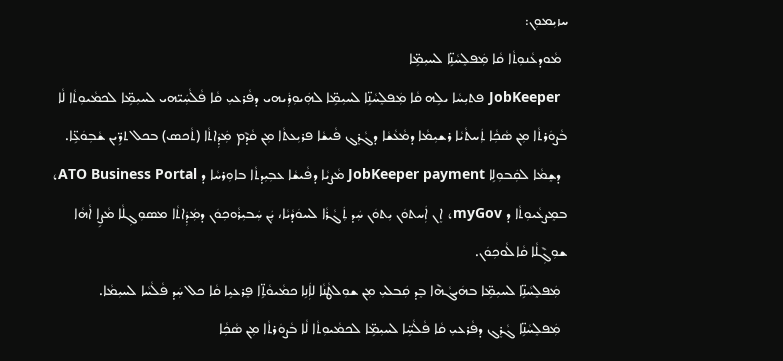ܚܙܝܼܡܘܼܢ:
  ܡܵܘܕܥܵܢܘܼܬܵܐ ܩܵܐ ܡܲܦܠܸܚܵܢܹ̈ܐ ܠܚܝܼܡܹ̈ܐ
  JobKeeper ܦܬܝܼܚܵܐ ܝܠܹܗ ܩܵܐ ܡܲܦܠܸܚܵܢܹ̈ܐ ܠܚܝܼܡܹ̈ܐ ܠܗܲܝܘܼܪܲܝܗܝ ܕܦܵܪܥܝܼ ܩܵܐ ܦܵܠܵܚܲܝ̈ܗܝ ܠܚܝܼܡܹ̈ܐ ܠܟܡܵܝܘܼܬܵܐ ܠܵܐ ܒܵܨܘܿܪܬܵܐ ܡܼܢ ܣܵܟܼܵܐ ܬܲܚܬܵܝܵܐ ܪܫܝܼܡܵܐ ܕܡܵܥܵܫܵܐ ܕܓܵܪܸܓ ܦܵܝܫܵܐ ܦܪܝܼܥܬܵܐ ܡܼܢ ܩܵܕ݉ܡ ܡܲܕܲܐܬܵܐ (ܬܵܟܣ) ܒܟܠ ܬܖܹ̈ܝܢ ܫܵܒܼܘܿܥܹ̈ܐ.
  ܕܫܸܡܵܐ ܠܩܲܒܘܼܠܹܐ JobKeeper payment ܡܵܨܝܵܐ ܕܦܵܝܫܵܐ ܥܒܼܝܼܕܬܵܐ ܒܐܘܼܪܚܵܐ ܕ ATO Business Portal، ܒܡܸܨܥܵܝܘܼܬܵܐ ܕ myGov، ܐܸܢ ܐܲܚܬܘܿܢ ܝܼܬܘܿܢ ܚܲܕ ܬܲܓܵܪܵܐ ܠܚܘܿܕܵܝܵܐ، ܝܲܢ ܚܲܒܝܼܪܵܘܟܼܘܿܢ ܕܡܲܕܲܐܬܵܐ ܡܣܘܼܓܼܠܵܐ ܡܵܨܹܐ ܐܵܗܵܐ ܫܘܼܓܼ݉ܠܵܐ ܩܵܐܠܵܘܟܼܘܿܢ.
  ܡܲܦܠܸܚܵܢܹ̈ܐ ܠܚܝܼܡܹ̈ܐ ܒܗܿܝܓܵܗ݉ܐ ܒܸܕ ܩܲܒܠܝܼ ܡܼܢ ܫܘܼܠܛܵܢܵܐ ܠܐܲܢܹܐ ܟܡܵܝܘܵܬܹ̈ܐ ܦܸܪܥܝܹܐ ܩܵܐ ܟܠ ܚܲܕ ܦܵܠܵܚܵܐ ܠܚܝܼܡܵܐ.
  ܡܲܦܠܸܚܵܢܹ̈ܐ ܓܵܪܸܓ ܕܦܵܪܥܝܼ ܩܵܐ ܦܵܠܵܚܹ̈ܐ ܠܚܝܼܡܹ̈ܐ ܠܟܡܵܝܘܼܬܵܐ ܠܵܐ ܒܵܨܘܿܪܬܵܐ ܡܼܢ ܣܵܟܼܵܐ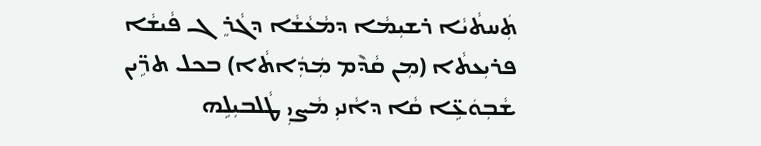ܬܲܚܬܵܝܵܐ ܪܫܝܼܡܵܐ ܕܡܵܥܵܫܵܐ ܕܓܵܪܸܓ ܦܵܝܫܵܐ ܦܪܝܼܥܬܵܐ (ܡܼܢ ܩܵܕ݉ܡ ܡܲܕܲܐܬܵܐ) ܒܟܠ ܬܖܹ̈ܝܢ ܫܵܒܼܘܿܥܹ̈ܐ ܩܵܐ ܕܐܵܢܝܼ ܡܵܨܝܼ ܛܵܠܒܝܼܠܹܗ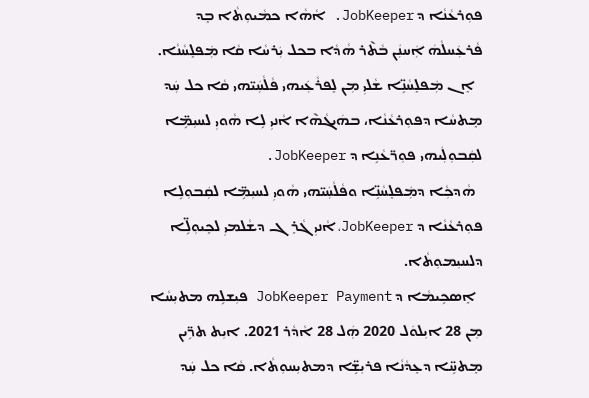ܦܘܼܪܥܵܢܵܐ ܕ JobKeeper. ܐܵܗܵܐ ܟܡܵܝܘܼܬܵܐ ܒܸܕ ܦܵܪܥܲܚܠܵܗܿ ܐܲܚܢܲܢ ܒܵܬ݉ܪ ܗܵܕܵܐ ܒܟܠ ܝܲܪܚܵܐ ܩܵܐ ܡܲܦܠܸܚܵܢܵܐ.
  ܐܸܢ ܡܲܦܠܸܚܵܢܹ̈ܐ ܫܵܠܝܼ ܡܼܢ ܠܸܦܪܵܥܲܝܗܝ ܦܵܠܵܚܲܝ̈ܗܝ ܩܵܐ ܟܠ ܚܲܕ ܡܸܬܚܵܐ ܕܦܘܼܪܥܵܢܵܐ، ܒܗܿܝܓܵܗ݉ܐ ܐܵܢܝܼ ܠܹܐ ܗܵܘܝܼ ܠܚܝܼܡܹ̈ܐ ܠܩܲܒܘܼܠܲܝܗܝ ܦܘܼܖ̈ܥܵܢܹܐ ܕ JobKeeper.
  ܗܵܕܟܼܵܐ ܕܡܲܦܠܸܚܵܢܹ̈ܐ ܘܦܵܠܵܚܲܝ̈ܗܝ ܗܵܘܝܼ ܠܚܝܼܡܹ̈ܐ ܠܩܲܒܘܼܠܹܐ ܦܘܼܪܥܵܢܵܐ ܕ JobKeeper، ܐܵܢܝܼ ܓܵܪܸܓ ܕܫܵܠܡܝܼ ܠܟܸܝܘܼܠܹ̈ܐ ܕܠܚܝܼܡܘܼܬܵܐ.
  ܐܸܣܟܹܝܡܵܐ ܕ JobKeeper Payment ܦܝܼܫܠܹܗ ܡܬܝܼܚܵܐ ܡܼܢ 28 ܐܝܼܠܘܿܠ 2020 ܗܲܠ 28 ܐܵܕܵܪ 2021. ܐܝܼܬ ܬܖܹ̈ܝܢ ܡܸܬܚܹ̈ܐ ܕܥܸܕܵܢܵܐ ܦܪܝܼܫܹ̈ܐ ܕܡܬܝܼܚܘܼܬܵܐ. ܩܵܐ ܟܠ ܚܲܕ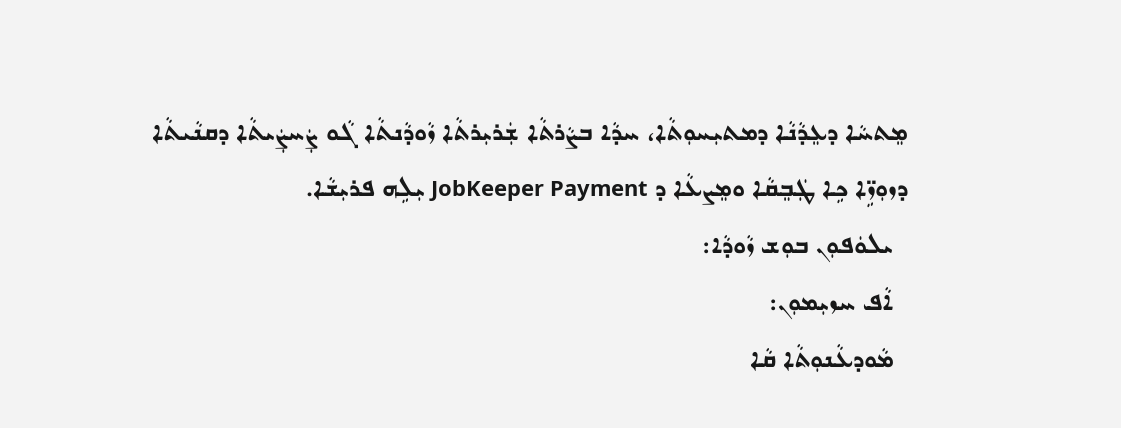ܡܸܬܚܵܐ ܕܥܸܕܵܢܵܐ ܕܡܬܝܼܚܘܼܬܵܐ، ܚܕܵܐ ܒܨܵܪܬܵܐ ܫܲܪܝܼܪܬܵܐ ܙܵܘܕܵܢܬܵܐ ܓܵܘ ܨܲܚܨܲܝܬܵܐ ܕܩܢܵܝܬܵܐ ܕܙܘܼܙܹ̈ܐ ܟܹܐ ܛܲܒܸܩܵܐ ܘܡܸܨܥܵܐ ܕ JobKeeper Payment ܝܼܠܹܗ ܦܪܝܼܫܵܐ.
  ܝܠܘܿܦܘܼܢ ܒܘܼܫ ܙܵܘܕܵܐ:
  ܐܵܦ ܚܙܝܼܡܘܼܢ:
  ܡܵܘܕܥܵܢܘܼܬܵܐ ܩܵܐ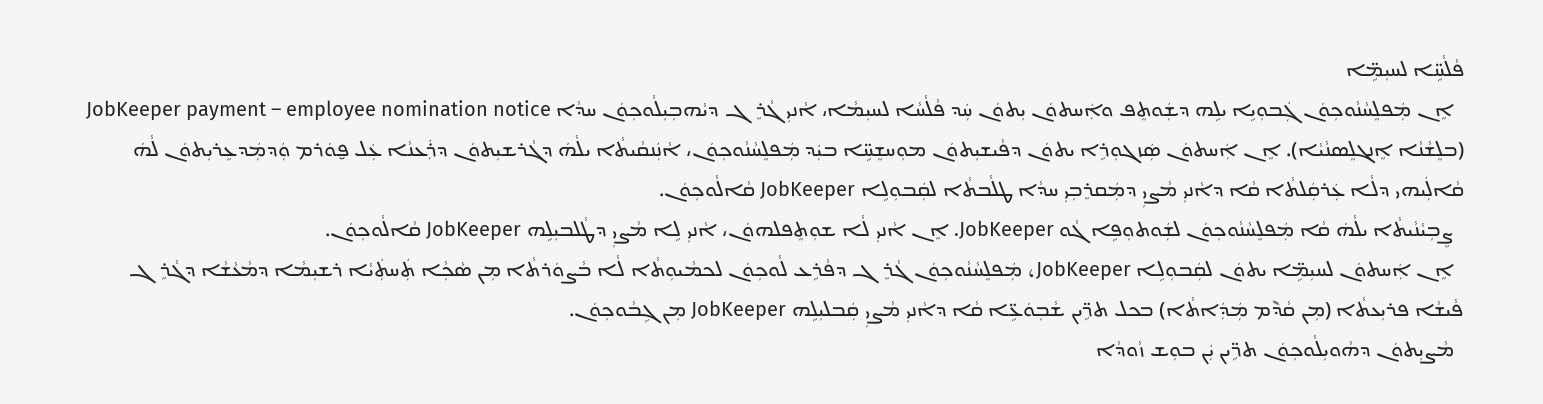ܦܵܠܵܚܹ̈ܐ ܠܚܝܼܡܹ̈ܐ
  ܐܸܢ ܡܲܦܠܸܚܵܢܵܘܟܼܘܿܢ ܓܲܒܘܼܝܹܐ ܝܠܹܗ ܕܫܲܘܬܸܦ ܘܐܲܚܬܘܿܢ ܝܼܬܘܿܢ ܚܲܕ ܦܵܠܵܚܵܐ ܠܚܝܼܡܵܐ، ܐܵܢܝܼ ܓܵܪܸܓ ܕܝܵܗܒܼܝܼܠܵܘܟܼܘܿܢ ܚܕܵܐ JobKeeper payment – employee nomination notice (ܒܠܸܫܵܢܵܐ ܐܸܢܓܠܸܣܢܵܝܵܐ). ܐܸܢ ܐܲܚܬܘܿܢ ܣܲܙܓܘܼܪܹܐ ܝܬܘܿܢ ܕܦܵܝܫܝܼܬܘܿܢ ܡܘܼܚܫܸܚܹ̈ܐ ܒܝܲܕ ܡܲܦܠܸܚܵܢܵܘܟܼܘܿܢ، ܐܵܢܲܢܩܵܝܬܵܐ ܝܠܵܗܿ ܕܓܵܪܫܝܼܬܘܿܢ ܕܪܲܥܢܵܐ ܥܲܠ ܦ̮ܘܿܪܡ ܘܲܕܡܲܕܥܸܪܝܼܬܘܿܢ ܠܵܗܿ ܩܵܐܠܲܝܗܝ ܕܠܵܐ ܥܲܪܩܲܠܬܵܐ ܩܵܐ ܕܐܵܢܝܼ ܡܵܨܝܼ ܕܡܲܩܪܸܒܼܝܼ ܚܕܵܐ ܛܠܵܒܬܵܐ ܠܩܲܒܘܼܠܹܐ JobKeeper ܩܵܐܠܵܘܟܼܘܿܢ.
  ܨܸܒܼܝܵܢܵܝܬܵܐ ܝܠܵܗܿ ܩܵܐ ܡܲܦܠܸܚܵܢܵܘܟܼܘܿܢ ܠܫܲܘܬܘܼܦܹܐ ܓܵܘ JobKeeper. ܐܸܢ ܐܵܢܝܼ ܠܵܐ ܫܘܼܬܸܦܠܗܘܿܢ، ܐܵܢܝܼ ܠܹܐ ܡܵܨܝܼ ܕܛܵܠܒܝܼܠܹܗ JobKeeper ܩܵܐܠܵܘܟܼܘܿܢ.
  ܐܸܢ ܐܲܚܬܘܿܢ ܠܚܝܼܡܹ̈ܐ ܝܬܘܿܢ ܠܩܲܒܘܼܠܹܐ JobKeeper، ܡܲܦܠܸܚܵܢܵܘܟܼܘܿܢ ܓܵܪܸܓ ܕܦܵܪܹܥ ܠܵܘܟܼܘܿܢ ܠܟܡܵܝܘܼܬܵܐ ܠܵܐ ܒܵܨܘܿܪܬܵܐ ܡܼܢ ܣܵܟܼܵܐ ܬܲܚܬܲܝܵܐ ܪܫܝܼܡܵܐ ܕܡܵܥܵܫܵܐ ܕܓܵܪܸܓ ܦܵܝܫܵܐ ܦܪܝܼܥܬܵܐ (ܡܼܢ ܩܵܕ݉ܡ ܡܲܕܲܐܬܵܐ) ܒܟܠ ܬܖܹ̈ܝܢ ܫܵܒܼܘܿܥܹ̈ܐ ܩܵܐ ܕܐܵܢܝܼ ܡܵܨܝܼ ܩܲܒܠܝܼܠܹܗ JobKeeper ܡܼܢ ܓܹܒܵܘܟܼܘܿܢ.
  ܡܵܨܝܼܬܘܿܢ ܕܗܵܘܝܼܠܵܘܟܼܘܿܢ ܬܖܹ̈ܝܢ ܝܲܢ ܒܘܼܫ ܙܵܘܕܵܐ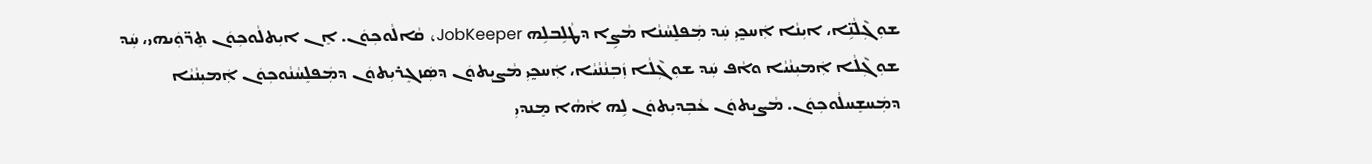ܫܘܼܓܼ݉ܠܵܢܹ̈ܐ، ܐܝܼܢܵܐ ܐܲܚܟ̰ܝܼ ܚܲܕ ܡܲܦܠܸܚܵܢܵܐ ܡܵܨܹܐ ܕܛܵܠܹܒܠܹܗ JobKeeper، ܩܵܐܠܵܘܟܼܘܿܢ. ܐܸܢ ܐܝܼܬܠܵܘܟܼܘܿܢ ܬܸܖ̈ܘܲܝܗܝ، ܚܲܕ ܫܘܼܓܼ݉ܠܵܐ ܐܲܡܝܼܢܵܝܵܐ ܘܐܵܦ ܚܲܕ ܫܘܼܓܼ݉ܠܵܐ ܙܲܒܼܢܵܢܵܝܵܐ، ܐܲܚܟ̰ܝܼ ܡܵܨܝܼܬܘܿܢ ܕܣܲܙܓܸܪܝܼܬܘܿܢ ܕܡܲܦܠܸܚܵܢܵܘܟܼܘܿܢ ܐܲܡܝܼܢܵܝܵܐ ܕܡܲܚܫܸܚܠܵܘܟܼܘܿܢ. ܡܵܨܝܼܬܘܿܢ ܥܵܒܼܕܝܼܬܘܿܢ ܠܹܗ ܐܵܗܵܐ ܡܸܢܕܝܼ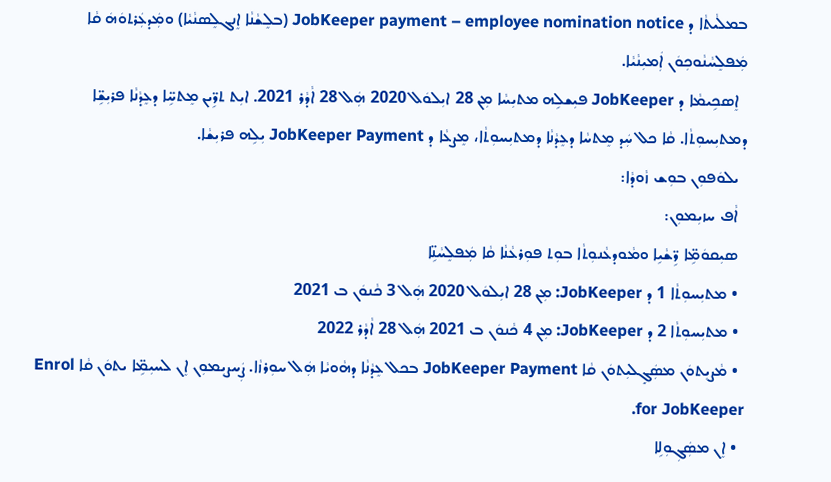ܒܡܠܵܝܬܵܐ ܕ JobKeeper payment – employee nomination notice (ܒܠܸܫܵܢܵܐ ܐܸܢܓܠܸܣܢܵܝܵܐ) ܘܡܲܕܥܲܪܬܘܿܗܿ ܩܵܐ ܡܲܦܠܸܚܵܢܵܘܟܼܘܿܢ ܐܲܡܝܼܢܵܝܵܐ.
  ܐܸܣܟܹܝܡܵܐ ܕ JobKeeper ܦܝܼܫܠܹܗ ܡܬܝܼܚܵܐ ܡܼܢ 28 ܐܝܼܠܘܿܠ 2020 ܗܲܠ 28 ܐܵܕܵܪ 2021. ܐܝܼܬ ܬܖܹ̈ܝܢ ܡܸܬܚܹ̈ܐ ܕܥܸܕܵܢܵܐ ܦܪܝܼܫܹ̈ܐ ܕܡܬܝܼܚܘܼܬܵܐ. ܩܵܐ ܟܠ ܚܲܕ ܡܸܬܚܵܐ ܕܥܸܕܵܢܵܐ ܕܡܬܝܼܚܘܼܬܵܐ، ܡܸܨܥܵܐ ܕ JobKeeper Payment ܝܼܠܹܗ ܦܪܝܼܫܵܐ.
  ܝܠܘܿܦܘܼܢ ܒܘܼܫ ܙܵܘܕܵܐ:
  ܐܵܦ ܚܙܝܼܡܘܼܢ:
  ܣܝܼܩܘܿܡܹ̈ܐ ܖܹ̈ܫܵܝܹܐ ܘܡܵܘܕܥܵܢܘܼܬܵܐ ܒܘܼܬ ܦܘܼܪܥܵܢܵܐ ܩܵܐ ܡܲܦܠܸܚܵܢܹ̈ܐ
  • ܡܬܝܼܚܘܼܬܵܐ 1 ܕ JobKeeper: ܡܼܢ 28 ܐܝܼܠܘܿܠ 2020 ܗܲܠ 3 ܟܵܢܘܿܢ ܒ 2021
  • ܡܬܝܼܚܘܼܬܵܐ 2 ܕ JobKeeper: ܡܼܢ 4 ܟܵܢܘܿܢ ܒ 2021 ܗܲܠ 28 ܐܵܕܵܪ 2022
  • ܡܵܨܝܼܬܘܿܢ ܡܣܲܓܼܸܠܝܼܬܘܿܢ ܩܵܐ JobKeeper Payment ܒܟܠ ܥܸܕܵܢܵܐ ܕܗܵܘܝܵܐ ܗܲܠ ܚܘܼܪܙܵܐ. ܨܲܚܨܝܼܡܘܼܢ ܐܸܢ ܠܚܝܼܡܹ̈ܐ ܝܬܘܿܢ ܩܵܐ Enrol for JobKeeper.
  • ܐܸܢ ܡܣܲܓܼܘܼܠܹܐ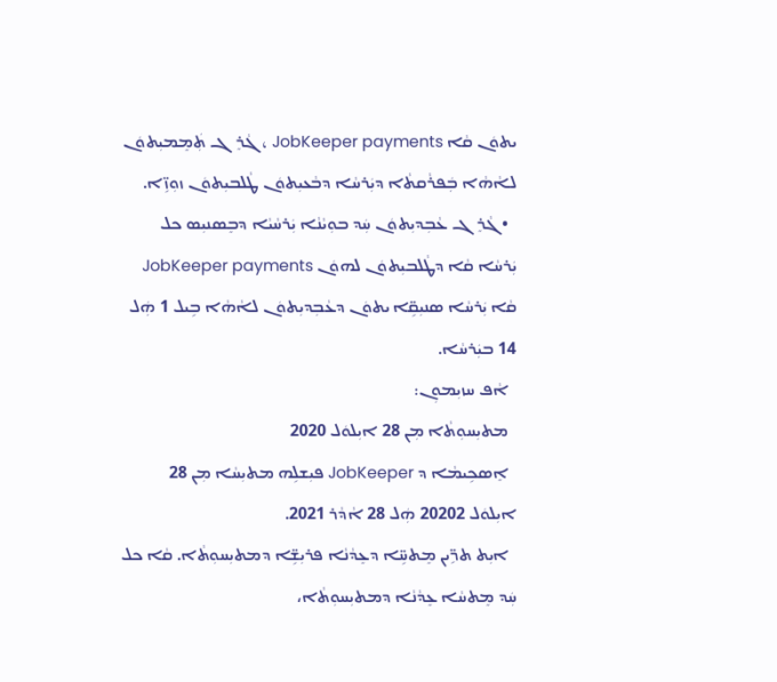ܝܬܘܿܢ ܩܵܐ JobKeeper payments ، ܓܵܪܸܓ ܬܲܡܸܡܝܼܬܘܿܢ ܠܐܵܗܵܐ ܒܲܦܪܵܩܬܵܐ ܕܝܲܪܚܵܐ ܕܒܵܥܝܼܬܘܿܢ ܛܵܠܒܝܼܬܘܿܢ ܙܘܼܙܹ̈ܐ.
  • ܓܵܪܸܓ ܥܵܒܼܕܝܼܬܘܿܢ ܚܲܕ ܒܘܼܝܵܢܵܐ ܝܲܪܚܵܝܵܐ ܕܒܸܣܢܝܼܣ ܟܠ ܝܲܪܚܵܐ ܩܵܐ ܕܛܵܠܒܝܼܬܘܿܢ ܠܗܘܿܢ JobKeeper payments ܩܵܐ ܝܲܪܚܵܐ ܣܢܝܼܩܹ̈ܐ ܝܬܘܿܢ ܕܥܵܒܼܕܝܼܬܘܿܢ ܠܐܵܗܵܐ ܒܹܝܠ 1 ܗܲܠ 14 ܒܝܲܪܚܵܐ.
  ܐܵܦ ܚܙܝܼܡܘܼܢ:
  ܡܬܝܼܚܘܼܬܵܐ ܡܼܢ 28 ܐܝܼܠܘܿܠ 2020
  ܐܸܣܟܹܝܡܵܐ ܕ JobKeeper ܦܝܼܫܠܹܗ ܡܬܝܼܚܵܐ ܡܼܢ 28 ܐܝܼܠܘܿܠ 20202 ܗܲܠ 28 ܐܵܕܵܪ 2021.
  ܐܝܼܬ ܬܖܹ̈ܝܢ ܡܸܬܚܹ̈ܐ ܕܥܸܕܵܢܵܐ ܦܪܝܼܫܹ̈ܐ ܕܡܬܝܼܚܘܼܬܵܐ. ܩܵܐ ܟܠ ܚܲܕ ܡܸܬܚܵܐ ܥܸܕܵܢܵܐ ܕܡܬܝܼܚܘܼܬܵܐ،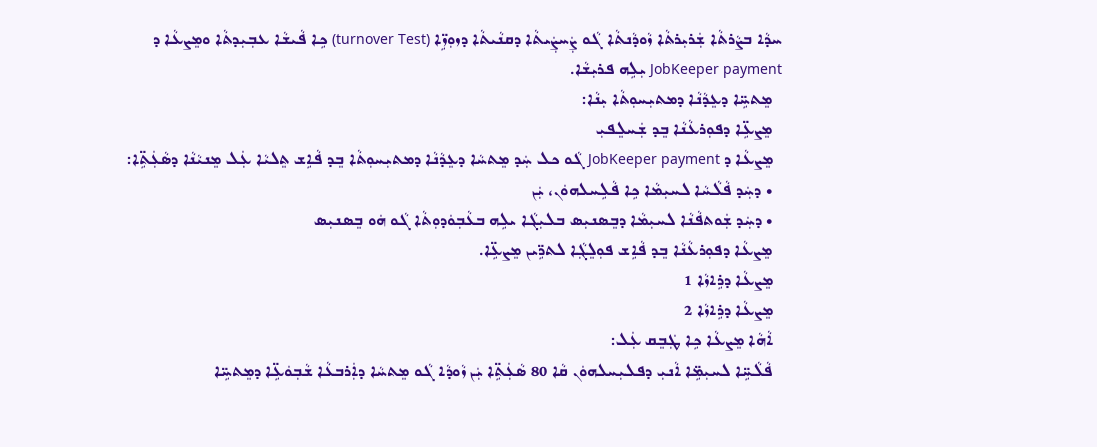ܚܕܵܐ ܒܨܵܪܬܵܐ ܫܲܪܝܼܪܬܵܐ ܙܵܘܕܵܢܬܵܐ ܓܵܘ ܨܲܚܨܲܝܬܵܐ ܕܩܢܵܝܬܵܐ ܕܙܘܼܙܹ̈ܐ (turnover Test) ܟܹܐ ܦܵܝܫܵܐ ܥܒܼܝܼܕܬܵܐ ܘܡܸܨܥܵܐ ܕ JobKeeper payment ܝܼܠܹܗ ܦܪܝܼܫܵܐ.
  ܡܸܬܚܹ̈ܐ ܕܥܸܕܵܢܵܐ ܕܡܬܝܼܚܘܼܬܵܐ ܝܼܢܵܐ:
  ܡܸܨܥܹ̈ܐ ܕܦܘܼܪܥܵܢܵܐ ܒܸܕ ܫܲܚܠܸܦܝܼ
  ܡܸܨܥܵܐ ܕ JobKeeper payment ܓܵܘ ܟܠ ܚܲܕ ܡܸܬܚܵܐ ܕܥܸܕܵܢܵܐ ܕܡܬܝܼܚܘܼܬܵܐ ܒܸܕ ܦܵܐܹܫ ܬܸܠܝܵܐ ܥܲܠ ܡܸܢܝܵܢܵܐ ܕܣܵܥܲܬܹ̈ܐ:
  • ܕܚܲܕ ܦܵܠܵܚܵܐ ܠܚܝܼܡܵܐ ܟܹܐ ܦܵܠܹܚܠܗܘܿܢ، ܝܲܢ
  • ܕܚܲܕ ܫܲܘܬܦܵܢܵܐ ܠܚܝܼܡܵܐ ܕܒܸܣܢܝܼܣ ܒܠܝܼܓܵܐ ܝܠܹܗ ܒܥܵܒܼܘܿܕܘܼܬܵܐ ܓܵܘ ܗܿܘ ܒܸܣܢܝܼܣ
  ܡܸܨܥܵܐ ܕܦܘܼܪܥܵܢܵܐ ܒܸܕ ܦܵܐܹܫ ܦܘܼܠܸܓܼܵܐ ܠܬܖܹ̈ܝܢ ܡܸܨܥܹ̈ܐ.
  ܡܸܨܥܵܐ ܕܪܹܐܙܵܐ 1
  ܡܸܨܥܵܐ ܕܪܹܐܙܵܐ 2
  ܐܵܗܵܐ ܡܸܨܥܵܐ ܟܹܐ ܛܲܒܸܩ ܥܲܠ:
  ܦܵܠܵܚܹ̈ܐ ܠܚܝܼܡܹ̈ܐ ܐܵܢܝܼ ܕܦܠܝܼܚܠܗܘܿܢ ܩܵܐ 80 ܣܵܥܲܬܹ̈ܐ ܝܲܢ ܙܵܘܕܵܐ ܓܵܘ ܡܸܬܚܵܐ ܕܐܲܪܒܥܵܐ ܫܵܒܼܘܿܥܹ̈ܐ ܕܡܸܬܚܹ̈ܐ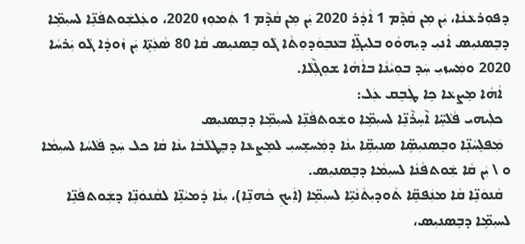ܕܦܘܼܪܥܵܢܵܐ، ܝܲܢ ܡܼܢ ܩܵܕ݉ܡ 1 ܐܵܕܵܪ 2020 ܝܲܢ ܡܼܢ ܩܵܕ݉ܡ 1 ܬܲܡܘܼܙ 2020، ܘܥܲܠܫܲܘܬܦܵܢܹ̈ܐ ܠܚܝܼܡܹ̈ܐ ܕܒܸܣܢܝܼܣ ܐܵܢܝܼ ܕܝܼܗܘܵܘ ܒܠܝܼܓܹ̈ܐ ܒܥܵܒܼܘܿܕܘܼܬܵܐ ܓܵܘ ܒܸܣܢܝܼܣ ܩܵܐ 80 ܣܵܥܲܬܹ̈ܐ ܝܲܢ ܙܵܘܕܵܐ ܓܵܘ ܝܲܪܚܵܐ 2020 ܘܡܲܚܙܝܼ ܚܲܕ ܒܘܼܝܵܢܵܐ ܒܐܵܗܵܐ ܫܘܼܓܼ݉ܠܵܐ.
  ܐܵܗܵܐ ܡܸܨܥܵܐ ܟܹܐ ܛܲܒܸܩ ܥܲܠ:
  ܟܠܲܝܗܝ ܦܵܠܵܚܹ̈ܐ ܐ݉ܚܹܪ݉ܢܹ̈ܐ ܠܚܝܼܡܹ̈ܐ ܘܫܲܘܬܦܵܢܹ̈ܐ ܠܚܝܼܡܹ̈ܐ ܕܒܸܣܢܝܼܣ
  ܡܲܦܠܸܚܵܢܹ̈ܐ ܘܒܸܣܢܝܼܣܹ̈ܐ ܣܢܝܼܩܹ̈ܐ ܝܢܵܐ ܕܡܲܚܫܸܚܝܼ ܠܡܸܨܥܵܐ ܕܒܸܛܠܵܒܵܐ ܝܢܵܐ ܩܵܐ ܟܠ ܚܲܕ ܦܵܠܵܚܵܐ ܠܚܝܼܡܵܐ ܘ \ ܝܲܢ ܩܵܐ ܫܲܘܬܦܵܢܵܐ ܠܚܝܼܡܵܐ ܕܒܸܣܢܝܼܣ.
  ܩܵܢܘܿܢܹ̈ܐ ܩܵܐ ܡܢܲܦܩܹ̈ܐ ܬܵܘܕܝܼܬܵܢܵܝܹ̈ܐ ܠܚܝܼܡܹ̈ܐ (ܐܲܝܟܼ ܟܵܗܢܹ̈ܐ)، ܝܼܢܵܐ ܕܵܡܝܵܢܹ̈ܐ ܠܩܵܢܘܿܢܹ̈ܐ ܕܫܲܘܬܦܵܢܹ̈ܐ ܠܚܝܼܡܹ̈ܐ ܕܒܸܣܢܝܼܣ،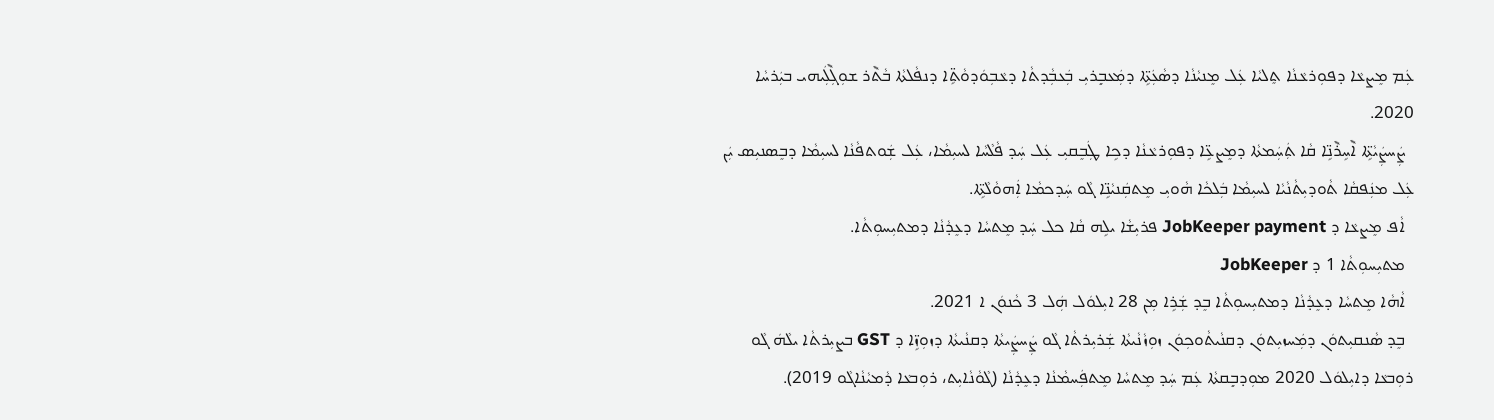ܥܲܡ ܡܸܨܥܵܐ ܕܦܘܼܪܥܵܢܵܐ ܬܸܠܝܵܐ ܥܲܠ ܡܸܢܝܵܢܵܐ ܕܣܵܥܲܬܹ̈ܐ ܕܡܲܥܒܼܸܪܝܼ ܒܲܥܒܼܵܕܬܵܐ ܕܥܵܒܼܘܿܕܘܵܬܹ̈ܐ ܕܢܦܵܠܬܵܐ ܒܵܬ݉ܪ ܫܘܼܓܼ݉ܠܲܝܗܝ ܒܝܲܪܚܵܐ 2020.
  ܨܲܚܨܲܝܵܬܹ̈ܐ ܐ݉ܚܹܪ݉ܢܹ̈ܐ ܩܵܐ ܬܲܚܲܡܬܵܐ ܕܡܸܨܥܹ̈ܐ ܕܦܘܼܪܥܵܢܵܐ ܕܟܹܐ ܛܲܒܸܩܝܼ ܥܲܠ ܚܲܕ ܦܵܠܵܚܵܐ ܠܚܝܼܡܵܐ، ܥܲܠ ܫܲܘܬܦܵܢܵܐ ܠܚܝܼܡܵܐ ܕܒܸܣܢܝܼܣ ܝܲܢ ܥܲܠ ܡܢܲܦܩܵܐ ܬܵܘܕܝܼܬܵܢܵܝܵܐ ܠܚܝܼܡܵܐ ܒܲܠܟܵܐ ܗܵܘܝܼ ܡܸܬܩܲܢܝܵܢܹ̈ܐ ܓܵܘ ܚܲܕܟܡܵܐ ܐܲܗܘܵܠܵܬܹ̈ܐ.
  ܐܵܦ ܡܸܨܥܵܐ ܕ JobKeeper payment ܦܪܝܼܫܵܐ ܝܠܹܗ ܩܵܐ ܟܠ ܚܲܕ ܡܸܬܚܵܐ ܕܥܸܕܵܢܵܐ ܕܡܬܝܼܚܘܼܬܵܐ.
  ܡܬܝܼܚܘܼܬܵܐ 1 ܕ JobKeeper
  ܐܵܗܵܐ ܡܸܬܚܵܐ ܕܥܸܕܵܢܵܐ ܕܡܬܝܼܚܘܼܬܵܐ ܒܸܕ ܫܲܪܹܐ ܡܼܢ 28 ܐܝܼܠܘܿܠ ܗܲܠ 3 ܟܵܢܘܿܢ ܐ 2021.
  ܒܸܕ ܣܵܢܩܝܼܬܘܿܢ ܕܡܲܚܙܝܼܬܘܿܢ ܕܩܢܵܝܬܵܘܟܼܘܿܢ ܙܘܼܙܵܢܵܝܬܵܐ ܫܲܪܝܼܪܬܵܐ ܓܵܘ ܨܲܚܨܲܝܬܵܐ ܕܩܢܵܝܬܵܐ ܕܙܘܼܙܹ̈ܐ ܕ GST ܒܨܝܼܪܬܵܐ ܝܠܵܗܿ ܓܵܘ ܪܘܼܒܥܵܐ ܕܐܝܼܠܘܿܠ 2020 ܡܘܼܕܒܼܸܩܬܵܐ ܥܲܡ ܚܲܕ ܡܸܬܚܵܐ ܡܸܬܦܲܚܡܵܢܵܐ ܕܥܸܕܵܢܵܐ (ܓܵܘܵܢܵܐܝܼܬ، ܪܘܼܒܥܵܐ ܕܵܡܝܵܢܵܐܓܵܘ 2019).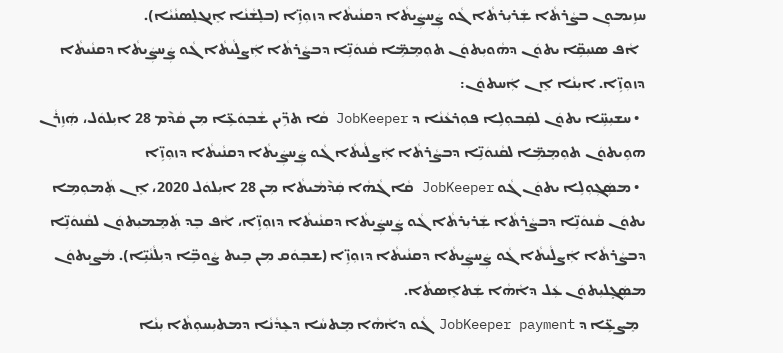ܚܙܹܝܡܘܼܢ ܒܨܵܪܬܵܐ ܫܲܪܝܼܪܬܵܐ ܓܵܘ ܨܲܚܨܲܝܬܵܐ ܕܩܢܵܝܬܵܐ ܕܙܘܼܙܹ̈ܐ (ܒܠܸܫܵܢܵܐ ܐܸܢܓܠܸܣܢܵܝܵܐ).
  ܐܵܦ ܣܢܝܼܩܹ̈ܐ ܝܬܘܿܢ ܕܗܵܘܝܼܬܘܿܢ ܬܘܼܡܸܡܹ̈ܐ ܩܵܢܘܿܢܹ̈ܐ ܕܒܨܵܪܬܵܐ ܐܲܨܠܵܝܬܵܐ ܓܵܘ ܨܲܚܨܲܝܬܵܐ ܕܩܢܵܝܬܵܐ ܕܙܘܼܙܹ̈ܐ. ܐܝܼܢܵܐ ܐܸܢ ܐܲܚܬܘܿܢ:
  • ܚܫܝܼܚܹ̈ܐ ܝܬܘܿܢ ܠܩܲܒܘܼܠܹܐ ܦܘܼܪܥܵܢܵܐ ܕ JobKeeper ܩܵܐ ܬܖܹ̈ܝܢ ܫܵܒܼܘܿܥܹ̈ܐ ܡܼܢ ܩܵܕ݉ܡ 28 ܐܝܼܠܘܿܠ، ܗܲܙܹܪܵܢ ܗܘܹܝܬܘܿܢ ܬܘܼܡܸܡܹ̈ܐ ܠܩܵܢܘܿܢܹ̈ܐ ܕܒܨܵܪܬܵܐ ܐܲܨܠܵܝܬܵܐ ܓܵܘ ܨܲܚܨܲܝܬܵܐ ܕܩܢܵܝܬܵܐ ܕܙܘܼܙܹ̈ܐ
  • ܡܣܲܓܼܘܼܠܹܐ ܝܬܘܿܢ ܓܵܘ JobKeeper ܩܵܐ ܓܵܗܵܐ ܩܲܕ݉ܡܵܝܬܵܐ ܡܼܢ 28 ܐܝܼܠܘܿܠ 2020، ܐܸܢ ܬܲܡܘܼܡܹܐ ܝܬܘܿܢ ܩܵܢܘܿܢܹ̈ܐ ܕܒܨܵܪܬܵܐ ܫܲܪܝܼܪܬܵܐ ܓܵܘ ܨܲܚܨܲܝܬܵܐ ܕܩܢܵܝܬܵܐ ܕܙܘܼܙܹ̈ܐ، ܐܵܦ ܒܸܕ ܬܲܡܸܡܝܼܬܘܿܢ ܠܩܵܢܘܿܢܹ̈ܐ ܕܒܨܵܪܬܵܐ ܐܲܨܠܵܝܬܵܐ ܓܵܘ ܨܲܚܨܲܝܬܵܐ ܕܩܢܵܝܬܵܐ ܕܙܘܼܙܹ̈ܐ (ܫܒܼܘܿܩ ܡܼܢ ܒܹܝܬ ܨܵܘܒܹ̈ܐ ܕܝܼܠܵܢܵܝܹ̈ܐ). ܡܵܨܝܼܬܘܿܢ ܡܣܲܓܼܸܠܝܼܬܘܿܢ ܥܲܠ ܕܐܵܗܵܐ ܫܲܬܐܸܣܬܵܐ.
  ܡܸܨܥܹ̈ܐ ܕ JobKeeper payment ܓܵܘ ܕܐܵܗܵܐ ܡܸܬܚܵܐ ܕܥܸܕܵܢܵܐ ܕܡܬܝܼܚܘܼܬܵܐ ܝܼܢܵܐ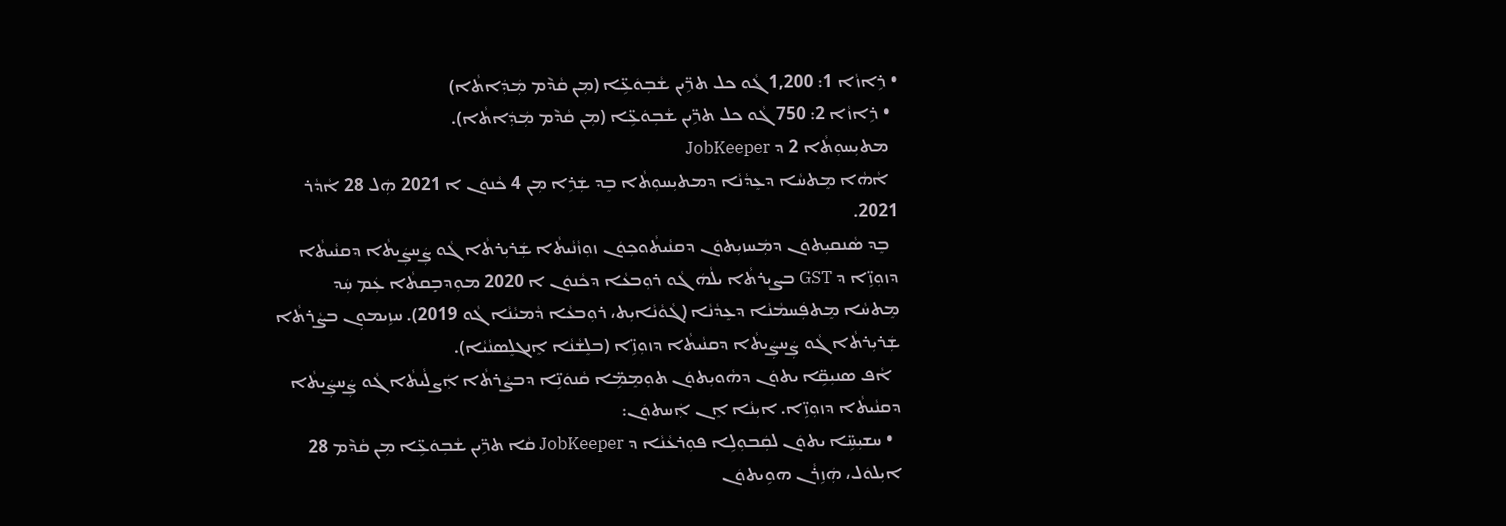• ܪܹܐܙܵܐ 1: 1,200 ܓܵܘ ܟܠ ܬܖܹ̈ܝܢ ܫܵܒܼܘܿܥܹ̈ܐ (ܡܼܢ ܩܵܕ݉ܡ ܡܲܕܲܐܬܵܐ)
  • ܪܹܐܙܵܐ 2: 750 ܓܵܘ ܟܠ ܬܖܹ̈ܝܢ ܫܵܒܼܘܿܥܹ̈ܐ (ܡܼܢ ܩܵܕ݉ܡ ܡܲܕܲܐܬܵܐ).
  ܡܬܝܼܚܘܼܬܵܐ 2 ܕ JobKeeper
  ܐܵܗܵܐ ܡܸܬܚܵܐ ܕܥܸܕܵܢܵܐ ܕܡܬܝܼܚܘܼܬܵܐ ܒܸܕ ܫܲܪܹܐ ܡܼܢ 4 ܟܵܢܘܿܢ ܐ 2021 ܗܲܠ 28 ܐܵܕܵܪ 2021.
  ܒܸܕ ܣܵܢܩܝܼܬܘܿܢ ܕܡܲܚܙܝܼܬܘܿܢ ܕܩܢܵܝܬܵܘܟܼܘܿܢ ܙܘܼܙܵܢܵܝܬܵܐ ܫܲܪܝܼܪܬܵܐ ܓܵܘ ܨܲܚܨܲܝܬܵܐ ܕܩܢܵܝܬܵܐ ܕܙܘܼܙܹ̈ܐ ܕ GST ܒܨܝܼܪܬܵܐ ܝܠܵܗܿ ܓܵܘ ܪܘܼܒܥܵܐ ܕܟܵܢܘܿܢ ܐ 2020 ܡܘܼܕܒܼܸܩܬܵܐ ܥܲܡ ܚܲܕ ܡܸܬܚܵܐ ܡܸܬܦܲܚܡܵܢܵܐ ܕܥܸܕܵܢܵܐ (ܓܵܘܵܢܵܐܝܼܬ، ܪܘܼܒܥܵܐ ܕܵܡܝܵܢܵܐ ܓܵܘ 2019). ܚܙܹܝܡܘܼܢ ܒܨܵܪܬܵܐ ܫܲܪܝܼܪܬܵܐ ܓܵܘ ܨܲܚܨܲܝܬܵܐ ܕܩܢܵܝܬܵܐ ܕܙܘܼܙܹ̈ܐ (ܒܠܸܫܵܢܵܐ ܐܸܢܓܠܸܣܢܵܝܵܐ).
  ܐܵܦ ܣܢܝܼܩܹ̈ܐ ܝܬܘܿܢ ܕܗܵܘܝܼܬܘܿܢ ܬܘܼܡܸܡܹ̈ܐ ܩܵܢܘܿܢܹ̈ܐ ܕܒܨܵܪܬܵܐ ܐܲܨܠܵܝܬܵܐ ܓܵܘ ܨܲܚܨܲܝܬܵܐ ܕܩܢܵܝܬܵܐ ܕܙܘܼܙܹ̈ܐ. ܐܝܼܢܵܐ ܐܸܢ ܐܲܚܬܘܿܢ:
  • ܚܫܝܼܚܹ̈ܐ ܝܬܘܿܢ ܠܩܲܒܘܼܠܹܐ ܦܘܼܪܥܵܢܵܐ ܕ JobKeeper ܩܵܐ ܬܖܹ̈ܝܢ ܫܵܒܼܘܿܥܹ̈ܐ ܡܼܢ ܩܵܕ݉ܡ 28 ܐܝܼܠܘܿܠ، ܗܲܙܹܪܵܢ ܗܘܹܝܬܘܿܢ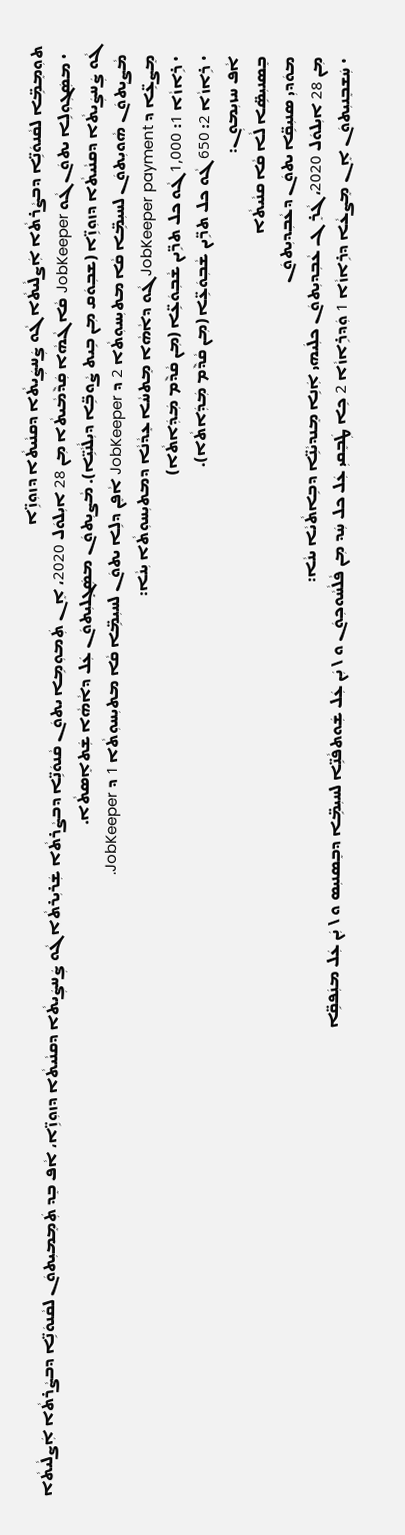ܬܘܼܡܸܡܹ̈ܐ ܠܩܵܢܘܿܢܹ̈ܐ ܕܒܨܵܪܬܵܐ ܐܲܨܠܵܝܬܵܐ ܓܵܘ ܨܲܚܨܲܝܬܵܐ ܕܩܢܵܝܬܵܐ ܕܙܘܼܙܹ̈ܐ
  • ܡܣܲܓܼܘܼܠܹܐ ܝܬܘܿܢ ܓܵܘ JobKeeper ܩܵܐ ܓܵܗܵܐ ܩܲܕ݉ܡܵܝܬܵܐ ܡܼܢ 28 ܐܝܼܠܘܿܠ 2020، ܐܸܢ ܬܲܡܘܼܡܹܐ ܝܬܘܿܢ ܩܵܢܘܿܢܹ̈ܐ ܕܒܨܵܪܬܵܐ ܫܲܪܝܼܪܬܵܐ ܓܵܘ ܨܲܚܨܲܝܬܵܐ ܕܩܢܵܝܬܵܐ ܕܙܘܼܙܹ̈ܐ، ܐܵܦ ܒܸܕ ܬܲܡܸܡܝܼܬܘܿܢ ܠܩܵܢܘܿܢܹ̈ܐ ܕܒܨܵܪܬܵܐ ܐܲܨܠܵܝܬܵܐ ܓܵܘ ܨܲܚܨܲܝܬܵܐ ܕܩܢܵܝܬܵܐ ܕܙܘܼܙܹ̈ܐ (ܫܒܼܘܿܩ ܡܼܢ ܒܹܝܬ ܨܵܘܒܹ̈ܐ ܕܝܼܠܵܢܵܝܹ̈ܐ). ܡܵܨܝܼܬܘܿܢ ܡܣܲܓܼܸܠܝܼܬܘܿܢ ܥܲܠ ܕܐܵܗܵܐ ܫܲܬܐܸܣܬܵܐ.
  ܡܵܨܝܼܬܘܿܢ ܗܵܘܝܼܬܘܿܢ ܠܚܝܼܡܹ̈ܐ ܩܵܐ ܡܬܝܼܚܘܼܬܵܐ 2 ܕ JobKeeper ܐܵܦܸܢ ܕܠܹܐ ܝܬܘܿܢ ܠܚܝܼܡܹ̈ܐ ܩܵܐ ܡܬܝܼܚܘܼܬܵܐ 1 ܕ JobKeeper.
  ܡܸܨܥܹ̈ܐ ܕ JobKeeper payment ܓܵܘ ܕܐܵܗܵܐ ܡܸܬܚܵܐ ܥܸܕܵܢܵܐ ܕܡܬܝܼܚܘܼܬܵܐ ܝܼܢܵܐ:
  • ܪܹܐܙܵܐ 1: 1,000 ܓܵܘ ܟܠ ܬܖܹ̈ܝܢ ܫܵܒܼܘܿܥܹ̈ܐ (ܡܼܢ ܩܵܕ݉ܡ ܡܲܕܲܐܬܵܐ)
  • ܪܹܐܙܵܐ 2: 650 ܓܵܘ ܟܠ ܬܖܹ̈ܝܢ ܫܵܒܼܘܿܥܹ̈ܐ (ܡܼܢ ܩܵܕ݉ܡ ܡܲܕܲܐܬܵܐ).
  ܐܵܦ ܚܙܝܼܡܘܼܢ:
  ܒܸܣܢܝܼܣܹ̈ܐ ܠܵܐ ܩܵܐ ܩܢܵܝܬܵܐ
  ܡܘܿܕܝܼ ܣܢܝܼܩܹ̈ܐ ܝܬܘܿܢ ܕܥܵܒܼܕܝܼܬܘܿܢ
  ܡܼܢ 28 ܐܝܼܠܘܿܠ 2020، ܓܵܪܸܓ ܥܵܒܼܕܝܼܬܘܿܢ ܟܠܲܝܗܝ ܐܲܢܹܐ ܡܸܢܕܝܵܢܹ̈ܐ ܕܒܹܐܬܵܝܵܐ ܝܢܵܐ:
  • ܚܲܫܒܸܢܝܼܬܘܿܢ ܐܸܢ ܡܸܨܥܵܐ ܕܪܹܐܙܵܐ 1 ܘܲܕܪܹܐܙܵܐ 2 ܟܹܐ ܛܲܒܸܩܝܼ ܥܲܠ ܟܠ ܚܲܕ ܡܼܢ ܦܵܠܵܚܵܘܟܼܘܿܢ ܘ \ ܝܲܢ ܥܲܠ ܫܲܘܬܦܵܢܹ̈ܐ ܠܚܝܼܡܹ̈ܐ ܕܒܸܣܢܝܼܣ ܘ \ ܝܲܢ ܥܲܠ ܡܢܲܦܩܹ̈ܐ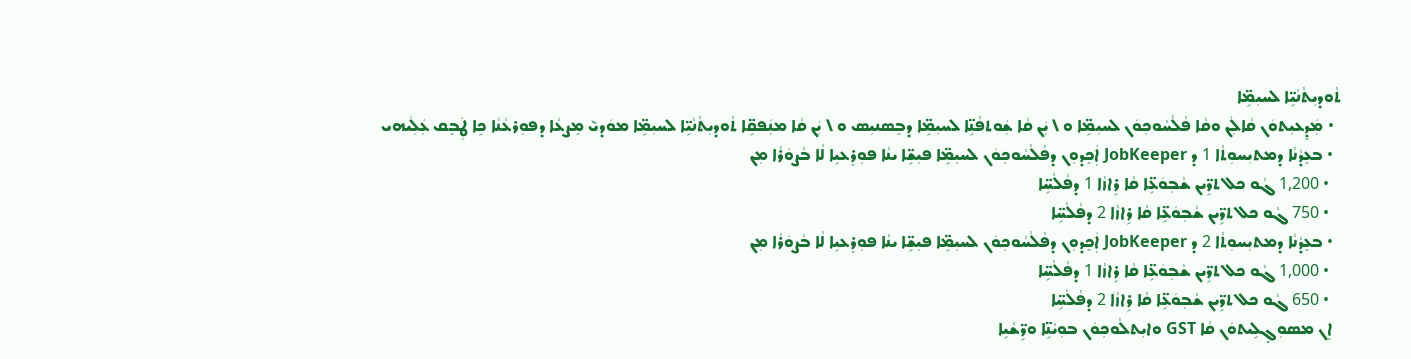ܬܵܘܕܝܼܬܵܢܵܝܹ̈ܐ ܠܚܝܼܡܹ̈ܐ
  • ܡܲܕܸܥܝܼܬܘܿܢ ܩܵܐܠܲܢ ܘܩܵܐ ܦܵܠܵܚܵܘܟܼܘܿܢ ܠܚܝܼܡܹ̈ܐ ܘ \ ܝܲܢ ܩܵܐ ܫܲܘܬܦܵܢܹ̈ܐ ܠܚܝܼܡܹ̈ܐ ܕܒܸܣܢܝܼܣ ܘ \ ܝܲܢ ܩܵܐ ܡܢܲܦܩܹ̈ܐ ܬܵܘܕܝܼܬܵܢܵܝܹ̈ܐ ܠܚܝܼܡܹ̈ܐ ܡܘܿܕܝ݉ ܡܸܨܥܵܐ ܕܦܘܼܪܥܵܢܵܐ ܟܹܐ ܛܲܒܸܩ ܥܲܠܲܝܗܝ
  • ܒܥܸܕܵܢܵܐ ܕܡܬܝܼܚܘܼܬܵܐ 1 ܕ JobKeeper ܐܲܟܸܕܘܼܢ ܕܦܵܠܵܚܵܘܟܼܘܿܢ ܠܚܝܼܡܹ̈ܐ ܦܝܼܫܹ̈ܐ ܝܢܵܐ ܦܘܼܪܸܥܝܹܐ ܠܵܐ ܒܵܨܘܿܪܵܐ ܡܼܢ
   • 1,200 ܓܵܘ ܟܠ ܬܖܹ̈ܝܢ ܫܵܒܼܘܿܥܹ̈ܐ ܩܵܐ ܪܹܐܙܵܐ 1 ܕܦܵܠܵܚܹ̈ܐ
   • 750 ܓܵܘ ܟܠ ܬܖܹ̈ܝܢ ܫܵܒܼܘܿܥܹ̈ܐ ܩܵܐ ܪܹܐܙܵܐ 2 ܕܦܵܠܵܚܹ̈ܐ
  • ܒܥܸܕܵܢܵܐ ܕܡܬܝܼܚܘܼܬܵܐ 2 ܕ JobKeeper ܐܲܟܸܕܘܼܢ ܕܦܵܠܵܚܵܘܟܼܘܿܢ ܠܚܝܼܡܹ̈ܐ ܦܝܼܫܹ̈ܐ ܝܢܵܐ ܦܘܼܪܸܥܝܹܐ ܠܵܐ ܒܵܨܘܿܪܵܐ ܡܼܢ
   • 1,000 ܓܵܘ ܟܠ ܬܖܹ̈ܝܢ ܫܵܒܼܘܿܥܹ̈ܐ ܩܵܐ ܪܹܐܙܵܐ 1 ܕܦܵܠܵܚܹ̈ܐ
   • 650 ܓܵܘ ܟܠ ܬܖܹ̈ܝܢ ܫܵܒܼܘܿܥܹ̈ܐ ܩܵܐ ܪܹܐܙܵܐ 2 ܕܦܵܠܵܚܹ̈ܐ
  ܐܸܢ ܡܣܘܼܓܼܸܠܹܝܬܘܿܢ ܩܵܐ GST ܘܐܝܼܬܠܵܘܟܼܘܿܢ ܒܘܼܝܵܢܹ̈ܐ ܘܖܹ̈ܫܵܝܹܐ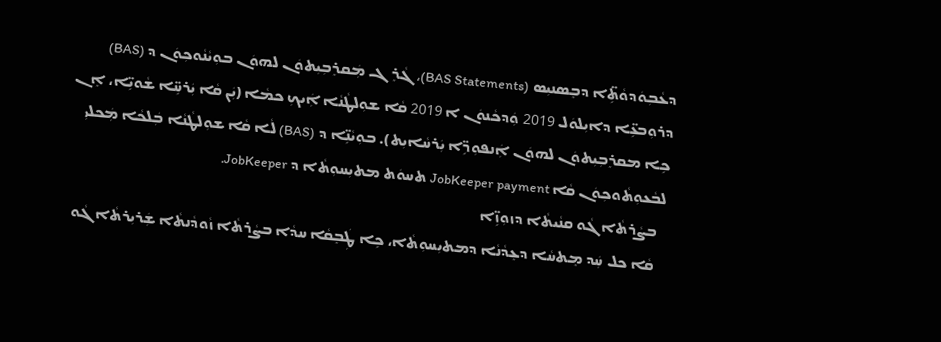ܕܥܵܒܼܘܿܕܘܵܬܹ̈ܐ ܕܒܸܣܢܝܼܣ (BAS Statements)، ܓܵܪܸܓ ܡܲܩܪܸܒܼܝܼܬܘܿܢ ܠܗܘܿܢ ܒܘܼܝܵܢܵܘܟܼܘܿܢ ܕ (BAS) ܕܪܘܼܒܥܹ̈ܐ ܕܐܝܼܠܘܿܠ 2019 ܘܲܕܟܵܢܘܿܢ ܐ 2019 ܩܵܐ ܫܘܼܠܛܵܢܵܐ ܐܲܝܟܼ ܟܡܵܐ (ܝܲܢ ܩܵܐ ܝܲܪܚܹ̈ܐ ܫܵܘܝܹ̈ܐ، ܐܸܢ ܟܹܐ ܡܩܪܸܒܼܝܼܬܘܿܢ ܠܗܘܿܢ ܐܲܢܦܘܼܖܹ̈ܐ ܝܲܪܚܵܐܝܼܬ). ܒܘܼܝܵܢܹ̈ܐ ܕ (BAS) ܠܵܐ ܩܵܐ ܫܘܼܠܛܵܢܵܐ ܒܲܠܟܵܐ ܡܲܟܠܝܼ ܠܒܵܥܘܼܬܵܘܟܼܘܿܢ ܩܵܐ JobKeeper payment ܬܚܘܿܬ ܡܬܝܼܚܘܼܬܵܐ ܕ JobKeeper.
  ܒܨܵܪܬܵܐ ܓܵܘ ܩܢܵܝܬܵܐ ܕܙܘܼܙܹ̈ܐ
  ܩܵܐ ܟܠ ܚܲܕ ܡܸܬܚܵܐ ܕܥܸܕܵܢܵܐ ܕܡܬܝܼܚܘܼܬܵܐ، ܟܹܐ ܛܲܒܸܩܵܐ ܚܕܵܐ ܒܨܵܪܬܵܐ ܙܵܘܕܵܢܬܵܐ ܫܲܪܝܼܪܬܵܐ ܓܵܘ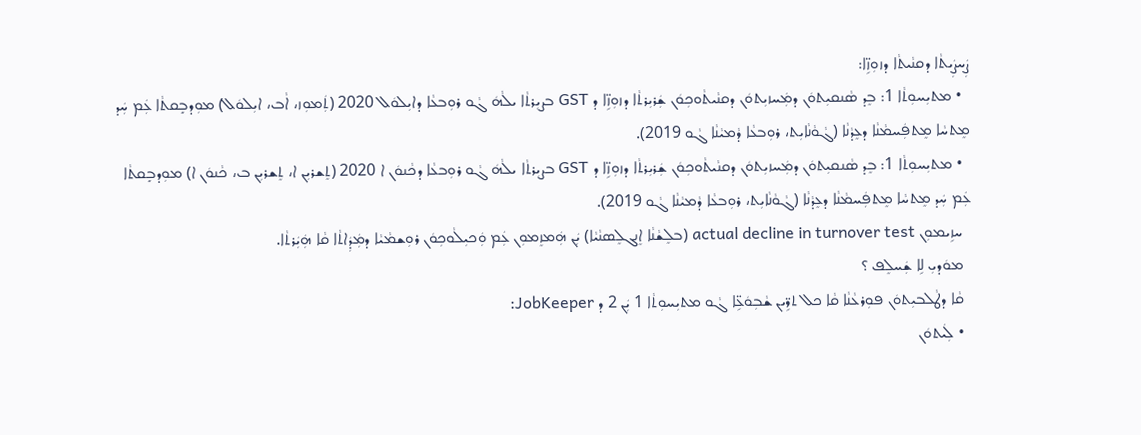ܨܲܚܨܲܝܬܵܐ ܕܩܢܵܝܬܵܐ ܕܙܘܼܙܹ̈ܐ:
  • ܡܬܝܼܚܘܼܬܵܐ 1: ܒܸܕ ܣܵܢܩܝܼܬܘܿܢ ܕܡܲܚܙܝܼܬܘܿܢ ܕܩܢܵܝܬܵܘܟܼܘܿܢ ܫܲܪܝܼܪܬܵܐ ܕܙܘܼܙܹ̈ܐ ܕ GST ܒܨܝܼܪܬܵܐ ܝܠܵܗܿ ܓܵܘ ܪܘܼܒܥܵܐ ܕܐܝܼܠܘܿܠ 2020 (ܬܲܡܘܼܙ، ܐܵܒ، ܐܝܼܠܘܿܠ) ܡܘܼܕܒܼܸܩܬܵܐ ܥܲܡ ܚܲܕ ܡܸܬܚܵܐ ܡܸܬܦܲܚܡܵܢܵܐ ܕܥܸܕܵܢܵܐ (ܓܵܘܵܢܵܐܝܼܬ، ܪܘܼܒܥܵܐ ܕܵܡܝܵܢܵܐ ܓܵܘ 2019).
  • ܡܬܝܼܚܘܼܬܵܐ 1: ܒܸܕ ܣܵܢܩܝܼܬܘܿܢ ܕܡܲܚܙܝܼܬܘܿܢ ܕܩܢܵܝܬܵܘܟܼܘܿܢ ܫܲܪܝܼܪܬܵܐ ܕܙܘܼܙܹ̈ܐ ܕ GST ܒܨܝܼܪܬܵܐ ܝܠܵܗܿ ܓܵܘ ܪܘܼܒܥܵܐ ܕܟܵܢܘܿܢ ܐ 2020 (ܬܸܫܪܝܼܢ ܐ، ܬܸܫܪܝܼܢ ܒ، ܟܵܢܘܿܢ ܐ) ܡܘܼܕܒܼܸܩܬܵܐ ܥܲܡ ܚܲܕ ܡܸܬܚܵܐ ܡܸܬܦܲܚܡܵܢܵܐ ܕܥܸܕܵܢܵܐ (ܓܵܘܵܢܵܐܝܼܬ، ܪܘܼܒܥܵܐ ܕܵܡܝܵܢܵܐ ܓܵܘ 2019).
  ܚܙܹܝܡܘܼܢ actual decline in turnover test (ܒܠܸܫܵܢܵܐ ܐܸܢܓܠܸܣܢܵܝܵܐ) ܝܲܢ ܗܲܡܙܸܡܘܼܢ ܥܲܡ ܘܲܟܝܼܠܵܘܟܼܘܿܢ ܪܘܼܫܡܵܝܵܐ ܕܡܲܕܲܐܬܵܐ ܩܵܐ ܗܲܝܲܪܬܵܐ.
  ܡܘܿܕܝܼ ܠܹܐ ܫܲܚܠܸܦ ؟
  ܩܵܐ ܕܛܵܠܒܝܼܬܘܿܢ ܦܘܼܪܥܵܢܵܐ ܩܵܐ ܟܠ ܬܖܹ̈ܝܢ ܫܵܒܼܘܿܥܹ̈ܐ ܓܵܘ ܡܬܝܼܚܘܼܬܵܐ 1 ܝܲܢ 2 ܕ JobKeeper:
  • ܠܲܝܬܘܿܢ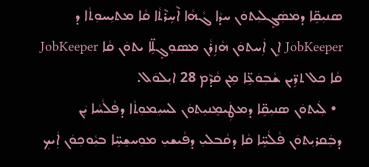ܣܢܝܼܩܹ̈ܐ ܕܡܣܲܓܼܸܠܝܼܬܘܿܢ ܚܕܵܐ ܓܵܗܵܐ ܐ݉ܚܹܪ݉ܬܵܐ ܩܵܐ ܡܬܝܼܚܘܼܬܵܐ ܕ JobKeeper ܐܸܢ ܐܲܚܬܘܿܢ ܗܵܙܹܪܵܢ ܡܣܘܼܓܼܸܠܹ̈ܐ ܝܬܘܿܢ ܩܵܐ JobKeeper ܩܵܐ ܟܠ ܬܖܹ̈ܝܢ ܫܵܒܼܘܿܥܹ̈ܐ ܡܼܢ ܩܵܕ݉ܡ 28 ܐܝܼܠܘܿܠ.
  • ܠܲܝܬܘܿܢ ܣܢܝܼܩܹ̈ܐ ܕܡܛܲܝܡܸܢܝܼܬܘܿܢ ܠܚܝܼܡܘܼܬܵܐ ܕܦܵܠܵܚܵܐ ܝܲܢ ܕܒܲܩܪܝܼܬܘܿܢ ܦܵܠܵܚܹ̈ܐ ܩܵܐ ܕܩܵܒܠܝܼ ܕܦܵܝܫܝܼ ܡܘܼܚܫܸܚܹ̈ܐ ܒܝܼܵܘܟܼܘܿܢ ܐܲܝܟܼ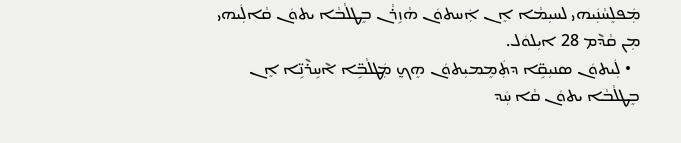ܡܲܦܠܸܚܵܢܲܝܗܝ ܠܚܝܼܡܵܐ ܐܸܢ ܐܲܚܬܘܿܢ ܗܵܙܹܪܵܢ ܒܸܛܠܵܒܵܐ ܝܬܘܿܢ ܩܵܐܠܲܝܗܝ ܡܼܢ ܩܵܕ݉ܡ 28 ܐܝܼܠܘܿܠ.
  • ܠܲܝܬܘܿܢ ܣܢܝܼܩܹ̈ܐ ܕܬܲܡܸܡܝܼܬܘܿܢ ܗܸܟ̰ ܡܲܛܠܵܒܹ̈ܐ ܐ݉ܚܹܪ݉ܢܹ̈ܐ ܐܸܢ ܒܸܛܠܵܒܵܐ ܝܬܘܿܢ ܩܵܐ ܚܲܕ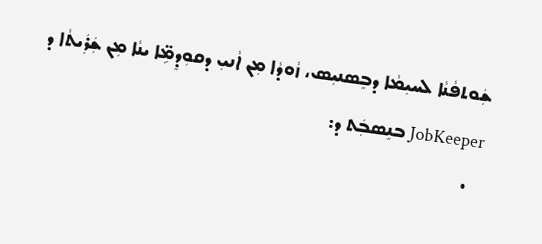ܫܲܘܬܦܵܢܵܐ ܠܚܝܼܡܵܐ ܕܒܸܣܢܝܼܣ، ܙܵܘܕܵܐ ܡܼܢ ܐܵܢܝܼ ܕܩܘܼܕܸܡܹ̈ܐ ܝܢܵܐ ܡܼܢ ܫܲܪܲܝܬܵܐ ܕ JobKeeper ܒܢܸܣܒܲܬ ܕ:
   •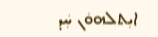ܐܝܼܬܠܗܘܿܢ ܚܲܕ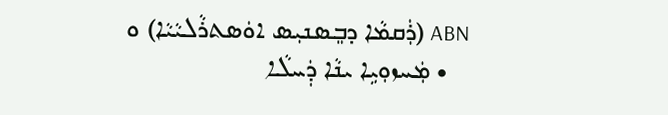ABN (ܪܲܩܡܵܐ ܕܒܸܣܢܝܼܣ ܐܘܿܣܬܪܵܠܝܵܝܵܐ) ܘ
   • ܡܲܚܙܘܼܝܹܐ ܝܢܵܐ ܕܲܚܠܵܐ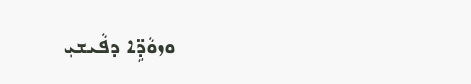ܘܙܘܵܕܹ̈ܐ ܕܦܵܝܫܝܼ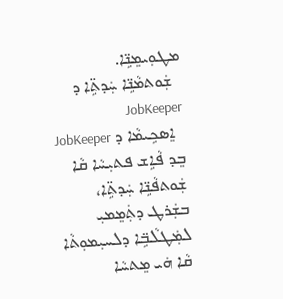ܡܛܘܼܝܡܸܢܹ̈ܐ.
  ܫܲܘܬܡܵܢܹ̈ܐ ܚܲܕܬܹ̈ܐ ܕ JobKeeper
  ܐܸܣܟܹܝܡܵܐ ܕ JobKeeper ܒܸܕ ܦܵܐܹܫ ܦܬܝܼܚܵܐ ܩܵܐ ܫܲܘܬܦܵܢܹ̈ܐ ܚܲܕܬܹ̈ܐ، ܒܫܲܪܛ ܕܬܲܡܸܡܝܼ ܠܡܲܛܠܵܒܹ̈ܐ ܕܠܚܝܼܡܘܼܬܵܐ ܩܵܐ ܗܿܝ ܡܸܬܚܵܐ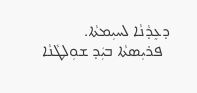ܕܥܸܕܵܢܵܐ ܠܚܝܼܡܬܵܐ.
  ܦܪܝܼܣܬܵܐ ܒܝܲܕ ܫܘܼܠܛܵܢܵܐ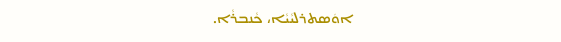ܐܘܿܣܬܪܠܝܵܝܵܐ، ܟܵܢܒܪܵܐ.